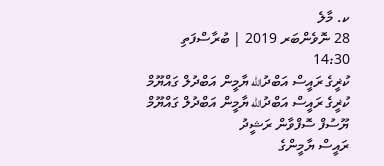ކ. މާލެ
28 ނޮވެންބަރ 2019 | ބުރާސްފަތި 14:30
ކުޜީގެ ރައީސް އަބްދުالله ޔާމީން އަބްދުލް ގައްޔޫމް
ކުޜީގެ ރައީސް އަބްދުالله ޔާމީން އަބްދުލް ގައްޔޫމް
ޔޫސުފް ސޮފްވާން ރަޝީދު
ރައީސް ޔާމީންގެ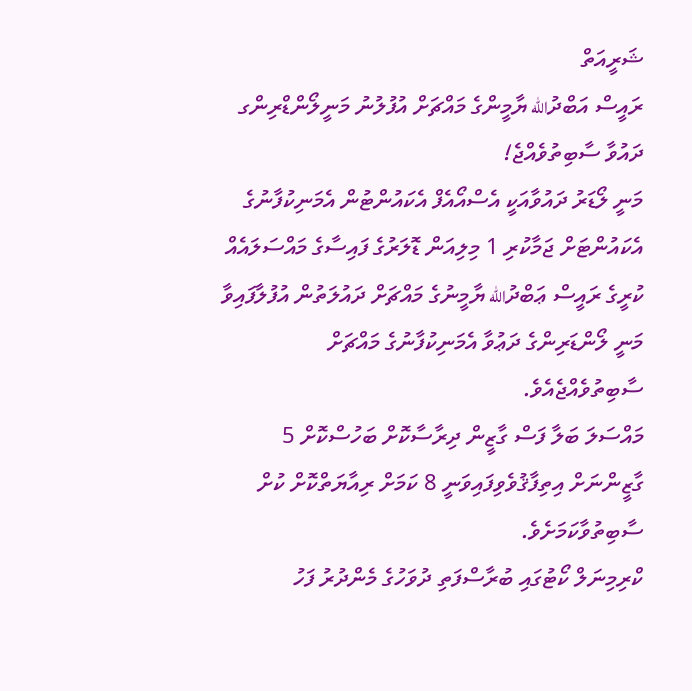ޝަރީއަތް
ރައީސް އަބްދުالله ޔާމީންގެ މައްޗަށް އުފުލުނު މަނީލޯންޑްރިންގ ދައުވާ ސާބިތުވެއްޖެ!
މަނީ ލޯޑަރު ދައުވާއަކީ އެސްއޯއެފް އެކައުންޓުން އެމަނިކުފާނުގެ އެކައުންޓަށް ޖަމާކުރި 1 މިލިއަން ޑޮލަރުގެ ފައިސާގެ މައްސަލައެއް
ކުރީގެ ރައީސް ޢަބްދުالله ޔާމީނުގެ މައްޗަށް ދައުލަތުން އުފުލާފައިވާ މަނީ ލޯންޑަރިންގެ ދަޢުވާ އެމަނިކުފާނުގެ މައްޗަށް ސާބިތުވެއްޖެއެވެ.
މައްސަލަ ބަލާ ފަސް ގާޒީން ދިރާސާކޮށް ބަހުސްކޮށް 5 ގާޒީންނަށް އިތިފާޤުވެވިފައިވަނީ 8 ކަމަށް ރިއާޔަތްކޮށް ކުށް ސާބިތުވާކަމަށެވެ.
ކްރިމިނަލް ކޯޓުގައި ބުރާސްފަތި ދުވަހުގެ މެންދުރު ފަހު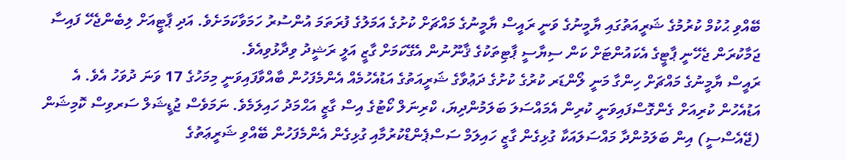ބޭއްވި ޙުކުމް ކުރުމުގެ ޝަރީއަތުގައި ޔާމީނުގެ ވަނީ ރައީސް ޔާމީނުގެ މައްޗަށް ކުށުގެ އަމަލުގެ ފުރަތަމަ އުންސުރު ހަމަވާކަމަށެވެ. އަދި ޕާޓީއަށް ލިބެންޖެހޭ ފައިސާ ޖަމާކުރަން ޖެހޭނީ ޕާޓީގެ އެކައުންޓަށް ކަން ސިޔާސީ ޕާޓިތަކުގެ ޤާނޫނުން އެގޭކަމަށް ގާޒީ އަލީ ރަޝީދު ވިދާޅުވިއެވެ.
ރައީސް ޔާމީނުގެ މައްޗަށް ހިންގާ މަނީ ލޯންޑަރ ކުރުގެ ކުށުގެ ދަޢުވާގެ ޝަރީއަތުގެ އަޑުއެހުމެއް އެންމެފަހުން ބާއްވާފައިވަނީ މިމަހުގެ 17 ވަނަ ދުވަހު އެވެ. އެ އަޑުއެހުން ކުރިއަށް ގެންގޮސްފައިވަނީ ކުރިން އެމައްސަލަ ބަލަމުންދިޔަ، ކްރިނަލް ކޯޓުގެ އިސް ގާޒީ އަޙްމަދު ހައިލަމެވެ. ނަމަވެސް ޖުޑީޝަލް ސަރވިސް ކޮމިޝަން (ޖޭއެސްސީ) އިން ބަލަމުންދާ މައްސަލައަކާ ގުޅިގެން ގާޒީ ހައިލަމް ސަސްޕެންޑްކުރުމާއި ގުޅިގެން އެންމެފަހުން ބޭއްވި ޝަރީޢަތުގެ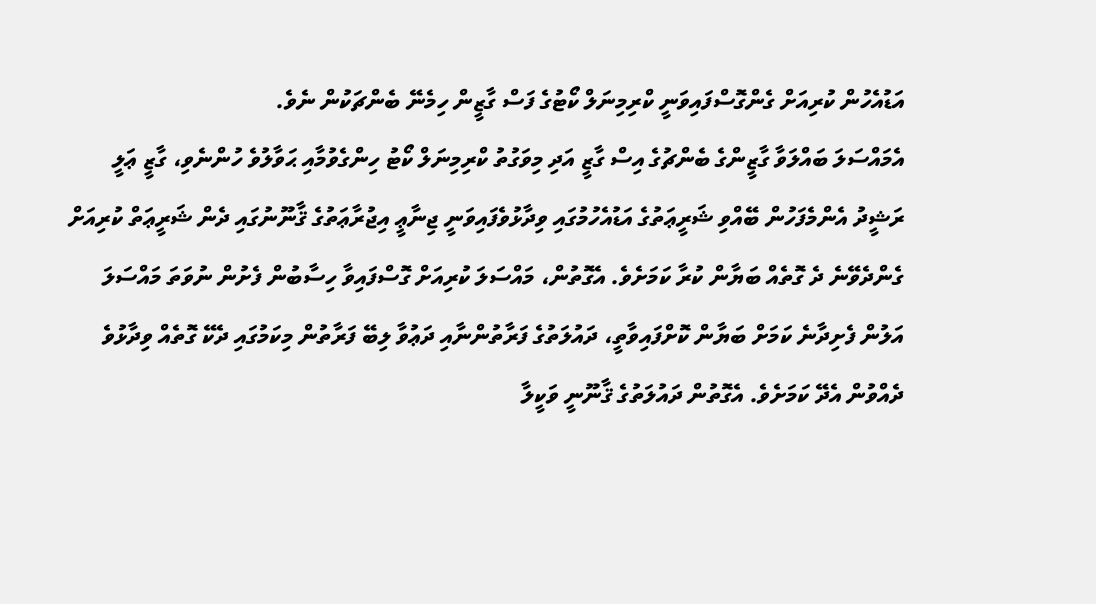އަޑުއެހުން ކުރިއަށް ގެންގޮސްފައިވަނީ ކްރިމިނަލް ކޯޓުގެ ފަސް ގާޒީން ހިމެނޭ ބެންޗަކުން ނެވެ.
އެމައްސަލަ ބައްލަވާ ގާޒީންގެ ބެންޗުގެ އިސް ގާޒީ އަދި މިވަގުތު ކްރިމިނަލް ކޯޓު ހިންގެވުމާއި ޙަވާލުވެ ހުންނެވި، ގާޒީ ޢަލީ ރަޝީދު އެންމެފަހުން ބޭއްވި ޝަރީޢަތުގެ އަޑުއެހުމުގައި ވިދާޅުވެފައިވަނީ ޖިނާޢީ އިޖުރާޢަތުގެ ޤާނޫނުގައި ދެން ޝަރީޢަތް ކުރިއަށް ގެންދެވޭނެ ދެ ގޮތެއް ބަޔާން ކުރާ ކަމަށެވެ. އެގޮތުން، މައްސަލަ ކުރިއަށް ގޮސްފައިވާ ހިސާބުން ފެށުން ނުވަތަ މައްސަލަ އަލުން ފެށިދާނެ ކަމަށް ބަޔާން ކޮށްފައިވާތީ، ދައުލަތުގެ ފަރާތުންނާއި ދަޢުވާ ލިބޭ ފަރާތުން މިކަމުގައި ދެކޭ ގޮތެއް ވިދާޅުވެ ދެއްވުން އެދޭ ކަމަށެވެ. އެގޮތުން ދައުލަތުގެ ޤާނޫނީ ވަކީލާ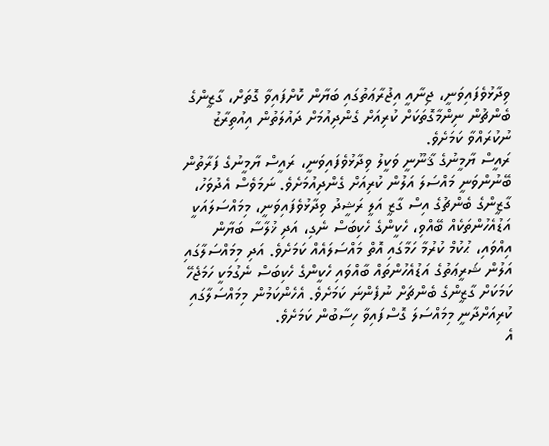ވިދާޅުވެފައިވަނީ، ޖިނާއީ އިޖުރާޢަތުގައި ބަޔާން ކޮށްފައިވާ ގޮތަށް، ގާޒީންގެ ބެންޗުން ނިންމާގޮތަކަށް ކުރިއަށް ގެންދިއުމަށް ދައުލަތުން އިއުތިރާޒު ނުކުރައްވާ ކަމަށެވެ.
ރައީސް ޔާމީނުގެ ޤާނޫނީ ވަކީލު ވިދާޅުވެފައިވަނީ، ރައީސް ޔާމީނުގެ ފަރާތުން ބޭނުންވަނީ މައްސަލަ އަލުން ކުރިއަށް ގެންދިއުމަށެވެ. ނަމަވެސް އެދުވަހު، ގާޒީންގެ ބެންޗުގެ އިސް ގާޒީ އަލީ ރަޝީދު ވިދާޅުވެފައިވަނީ، މިމައްސަލައަކީ އަޑުއެހުންތަކެއް ބޭއްވި، ހެކީންގެ ހެކިބަސް ނެގި، އަދި ޚުލާސާ ބަޔާން އިއްވައި، ޙުކުމް ކުރުމާ ހަމާގައި އޮތް މައްސަލައެއް ކަމަށެވެ. އަދި މިމައްސަލާގައި އަލުން ޝަރީޢަތުގެ އަޑުއެހުންތައް ބާއްވައި ހެކީންގެ ހެކިބަސް ނެގުމަކީ ހަމަޖެހޭ ކަމަކަށް ގާޒީންގެ ބެންޗަށް ނުފެންނަ ކަމަށެވެ. އެހެންކަމުން މިމައްސަލާގައި ކުރިއަށްދާނީ މިމައްސަލަ ގޮސްފައިވާ ހިސާބުން ކަމަށެވެ.
އެ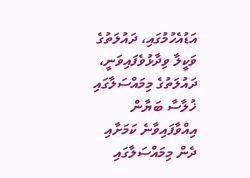އަޑުއެހުމުގައި، ދައުލަތުގެ ވަކީލާ ވިދާޅުވެފައިވަނީ، ދައުލަތުގެ މިމައްސަލާގައި ޚުލާސާ ބަޔާން އިއްވާފައިވާނެ ކަމަށާއި ދެން މިމައްސަލާގައި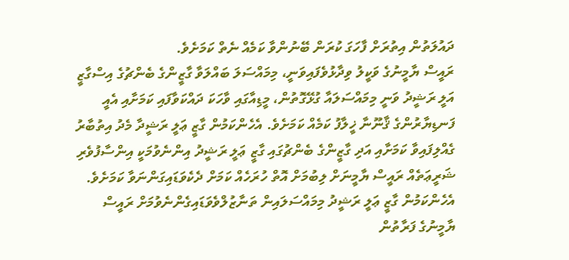ދައުލަތުން އިތުރަށް ފާހަގަ ކުރަން ބޭނުންވާ ކަމެއް ނެތް ކަމަށެވެ.
ރައީސް ޔާމީނުގެ ވަކީލު ވިދާޅުވެފައިވަނީ، މިމައްސަލަ ބައްލަވާ ގާޒީންގެ ބެންޗުގެ އިސްގާޒީ އަލީ ރަޝީދު ވަނީ މިމައްސަލައާ ގުޅޭގޮތުން، މީޑިއާގައި ވާހަކަ ދައްކަވާފައި ކަމަށާއި އެއީ ފަނޑިޔާރުންގެ ޤާނޫނާ ޚީލާފު ކަމެއް ކަމަށެވެ. އެހެންކަމުން ގާޒީ ޢަލީ ރަޝީދާ މެދު އިތުބާރު ގެއްލިފައިވާ ކަމަށާއި އަދި ގާޒީންގެ ބެންޗުގައި ގާޒީ ޢަލީ ރަޝީދު އިންނެވުމަކީ އިންސާފުވެރި ޝަރީޢަތެއް ރައީސް ޔާމީނަށް ލިބުމަށް އޮތް ހުރަހެއް ކަމަށް ދެކެވަޑައިގަންނަވާ ކަމަށެވެ. އެހެންކަމުން ގާޒީ ޢަލީ ރަޝީދު މިމައްސަލައިން ތަނާޒުލްވެވަޑައިގެންނެވުމަށް ރައީސް ޔާމީނުގެ ފަރާތުން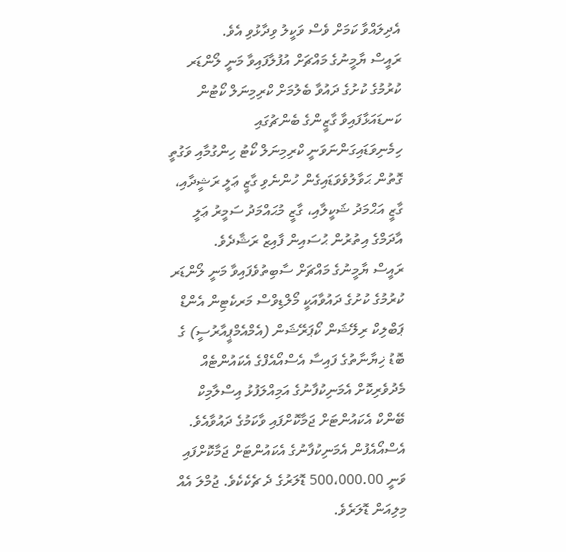އެދިލައްވާ ކަމަށް ވެސް ވަކީލު ވިދާޅުވި އެވެ.
ރައީސް ޔާމީނުގެ މައްޗަށް އުފުލާފައިވާ މަނީ ލޯންޑަރ ކުރުމުގެ ކުށުގެ ދައުވާ ބެލުމަށް ކްރިމިނަލް ކޯޓުން ކަނޑައަޅާފައިވާ ގާޒީންގެ ބެންޗުގައި ހިމެނިވަޑައިގަންނަވަނީ ކްރިމިނަލް ކޯޓު ހިންގުމާއި ވަގުތީ ގޮތުން ޙަވާލުވެވަޑައިގެން ހުންނެވި ގާޒީ ޢަލީ ރަޝީދާއި، ގާޒީ އަޙްމަދު ޝަކީލާއި، ގާޒީ މުޙައްމަދު ސަމީރު ޢަލީ އާދަމްގެ އިތުރުން ޙުސައިން ފާއިޒް ރަޝާދެވެ.
ރައީސް ޔާމީނުގެ މައްޗަށް ސާބިތުވެފައިވާ މަނީ ލޯންޑަރ ކުރުމުގެ ކުށުގެ ދައުވާއަކީ މޯލްޑިވްސް މަރކެޓިން އެންޑް ޕަބްލިކް ރިލޭޝަން ކޯޕަރޭޝަން (އެމްއެމްޕީއާރުސީ) ގެ ބޮޑު ޚިޔާނާތުގެ ފައިސާ އެސްއޯއެފްގެ އެކައުންޓެއް މެދުވެރިކޮށް އެމަނިކުފާނުގެ އަމިއްލަފުޅު އިސްލާމިކް ބޭންކް އެކައުންޓަށް ޖަމާކޮށްފައި ވާކަމުގެ ދައުވާއެވެ. އެސްއޯއެފުން އެމަނިކުފާނުގެ އެކައުންޓަށް ޖަމާކޮށްފައި ވަނީ 500،000.00 ޑޮލަރުގެ ދެ ޗެކެކެވެ. ޖުމްލަ އެއް މިލިއަން ޑޮލަރެވެ.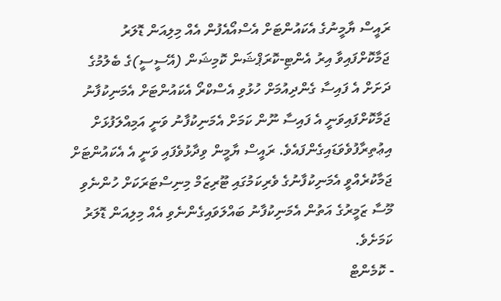ރައީސް ޔާމީނުގެ އެކައުންޓަށް އެސްއޯއެފުން އެއް މިލިއަން ޑޮލަރު ޖަމާކޮށްފައިވާ އިރު އެންޓި-ކޮރަޕްޝަން ކޮމިޝަން (އޭސީސީ)ގެ ބެލުމުގެ ދަށަށް އެ ފައިސާ ގެންދިއުމަށް ހުޅުވި އެސްކްރޯ އެކައުންޓަށް އެމަނިކުފާނު ޖަމާކޮށްފައިވަނީ އެ ފައިސާ ނޫން ކަމަށް އެމަނިކުފާނު ވަނީ އަމިއްލަފުޅަށް އިޢުތިރާފުވެވަޑައިގެންފައެވެ. ރައީސް ޔާމީން ވިދާޅުވެފައި ވަނީ އެ އެކައުންޓަށް ޖަމާކުރެއްވީ އެމަނިކުފާނުގެ ވެރިކަމުގައި ޓޫރިޒަމް މިނިސްޓަރަކަށް ހުންނެވި މޫސާ ޒަމީރުގެ އަތުން އެމަނިކުފާނު ބައްލަވައިގެންނެވި އެއް މިލިއަން ޑޮލަރު ކަމަށެވެ.
- ކޮމެންޓް